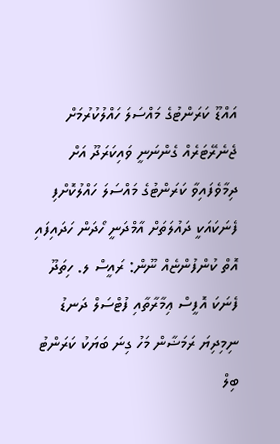އައްޑޫ ކަރަންޓުގެ މައްސަލަ ހައްލުކުރުމަށް ޖެނެރޭޓަރެއް ގެންނަނީ ވައިކަރަދޫ އަށް ދިމާވެފައިވާ ކަރަންޓުގެ މައްސަލަ ހައްލުކޮށްފި ފެނަކައަކީ ދައުލަތަށް އާމްދަނީ ހޯދަން ހަދައިފައި އޮތް ކުންފުންޏެއް ނޫން: ރައީސް ލ. ހިތަދޫ ފެނަކަ އޮފީސް ޢިމާރާތާއި ފުޓްސަލް ދަނޑު
ނިމިދިޔަ ރަމަޟާން މަހު ގިނަ ބަޔަކު ކަރަންޓު ބިލް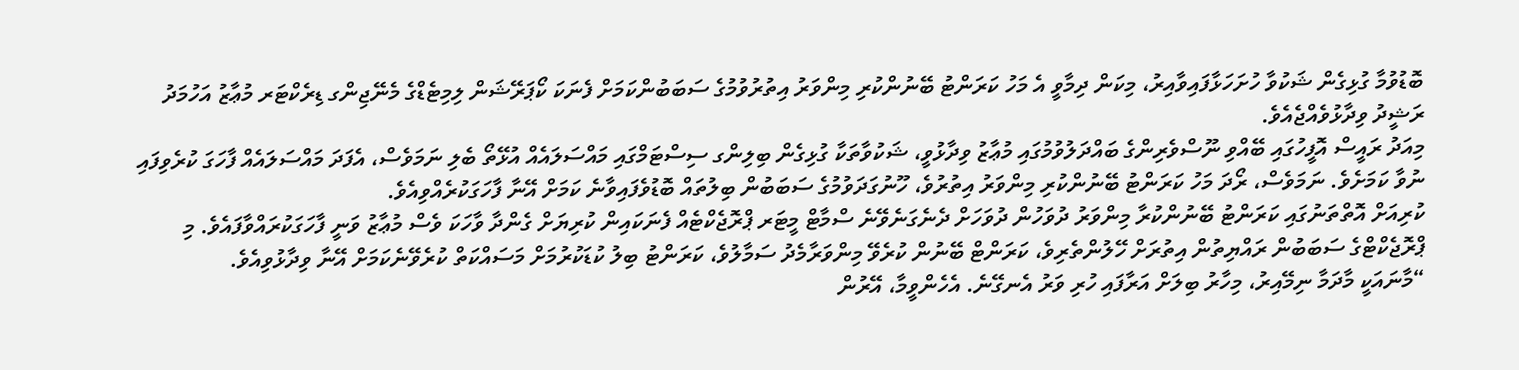ބޮޑުވުމާ ގުޅިގެން ޝަކުވާ ހުށަހަޅާފައިވާއިރު، މިކަން ދިމާވީ އެ މަހު ކަރަންޓު ބޭނުންކުރި މިންވަރު އިތުރުވުމުގެ ސަބަބުންކަމަށް ފެނަކަ ކޯޕަރޭޝަން ލިމިޓެޑްގެ މެނޭޖިންގ ޑިރެކްޓަރ މުޢާޒު އަހުމަދު ރަޝީދު ވިދާޅުވެއްޖެއެވެ.
މިއަދު ރައީސް އޮފީހުގައި ބޭއްވި ނޫސްވެރިންގެ ބައްދަލުވުމުގައި މުޢާޒު ވިދާޅުވީ، ޝަކުވާތަކާ ގުޅިގެން ބިލިންގ ސިސްޓަމްގައި މައްސަލައެއް އުޅޭތޯ ބެލި ނަމަވެސް، އެފަދަ މައްސަލައެއް ފާހަގަ ކުރެވިފައި ނުވާ ކަމަށެވެ. ނަމަވެސް، ރޯދަ މަހު ކަރަންޓު ބޭނުންކުރި މިންވަރު އިތުރުވެ، ހޫނުގަދަވުމުގެ ސަބަބުން ބިލުތައް ބޮޑުވެފައިވާނެ ކަމަށް އޭނާ ފާހަގަކުރެއްވިއެވެ.
ކުރިއަށް އޮތްތަނުގައި ކަރަންޓު ބޭނުންކުރާ މިންވަރު ދުވަހުން ދުވަހަށް ދެނެގަނެވޭނެ ސްމާޓް މީޓަރ ޕްރޮޖެކްޓެއް ފެނަކައިން ކުރިޔަށް ގެންދާ ވާހަކަ ވެސް މުޢާޒު ވަނީ ފާހަގަކުރައްވާފައެވެ. މި ޕްރޮޖެކްޓްގެ ސަބަބުން ރައްޔިތުން އިތުރަށް ހޭލުންތެރިވެ، ކަރަންޓް ބޭނުން ކުރެވޭ މިންވަރާމެދު ސަމާލުވެ، ކަރަންޓު ބިލު ކުޑަކުރުމަށް މަސައްކަތް ކުރެވޭނެކަމަށް އޭނާ ވިދާޅުވިއެވެ.
“މާނައަކީ މާދަމާ ނިމޭއިރު، މިހާރު ބިލަށް އަރާފައި ހުރި ވަރު އެނގޭނެ. އެހެންވީމާ، އޭރުން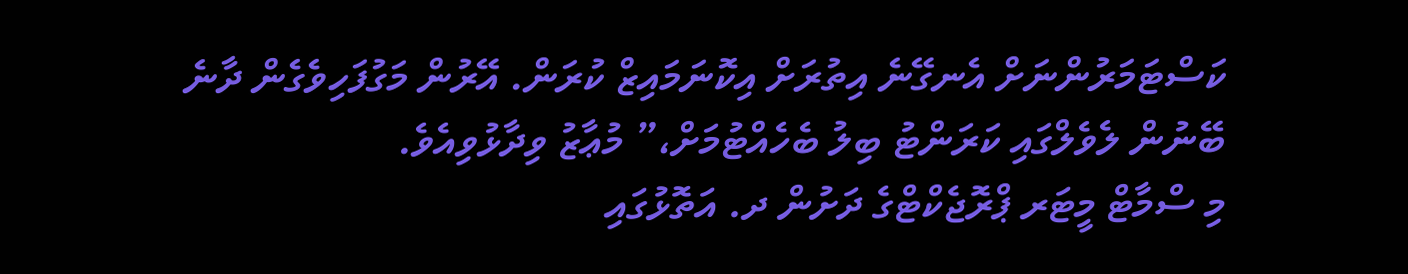ކަސްޓަމަރުންނަށް އެނގޭނެ އިތުރަށް އިކޮނަމައިޒް ކުރަން. އޭރުން މަގުފަހިވެގެން ދާނެ ބޭނުން ލެވެލްގައި ކަރަންޓު ބިލު ބެހެއްޓުމަށް،” މުޢާޒު ވިދާޅުވިއެވެ.
މި ސްމާޓް މީޓަރ ޕްރޮޖެކްޓްގެ ދަށުން ދ. އަތޮޅުގައި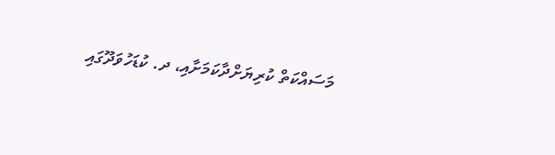މަސައްކަތް ކުރިޔަށްދާކަމަށާއި، ދ. ކުޑަހުވަދޫގައި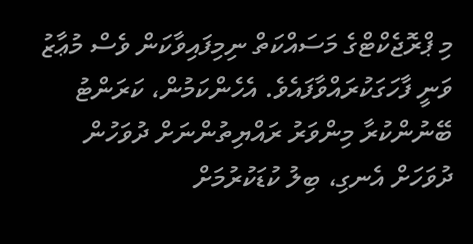މި ޕްރޮޖެކްޓްގެ މަސައްކަތް ނިމިފައިވާކަން ވެސް މުޢާޒު ވަނީ ފާހަގަކުރައްވާފައެވެ. އެހެންކަމުން، ކަރަންޓު ބޭނުންކުރާ މިންވަރު ރައްޔިތުންނަށް ދުވަހުން ދުވަހަށް އެނގި، ބިލު ކުޑަކުރުމަށް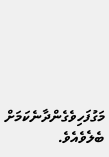މަގުފަހިވެގެންދާނެކަމަށް ބެލެވެއެވެ.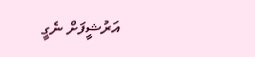އަރުޝީފަށް ނެގީ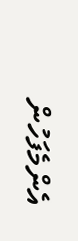އެންމެފަހުން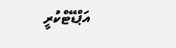އަޕްޑޭޓްކުރީ